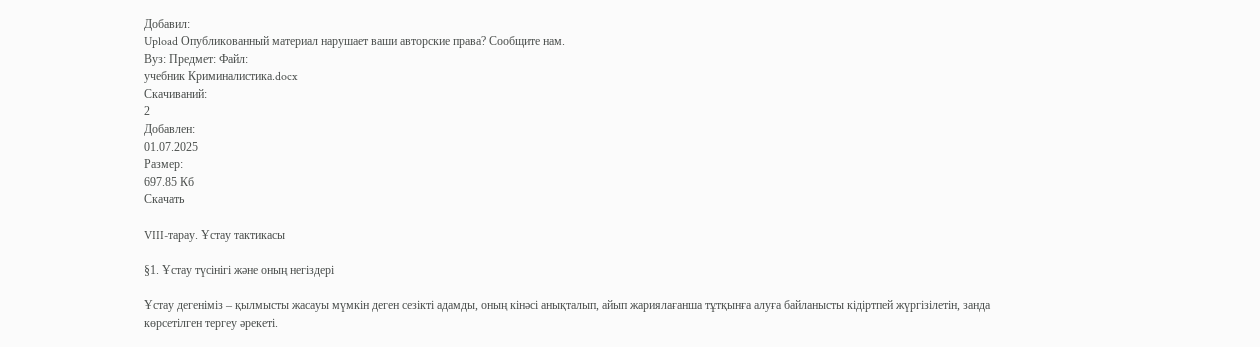Добавил:
Upload Опубликованный материал нарушает ваши авторские права? Сообщите нам.
Вуз: Предмет: Файл:
учебник Криминалистика.docx
Скачиваний:
2
Добавлен:
01.07.2025
Размер:
697.85 Кб
Скачать

VIII-тарау. Ұстау тактикасы

§1. Ұстау түсінігі және оның негіздері

Ұстау дегеніміз – қылмысты жасауы мүмкін деген сезікті адамды, оның кінәсі анықталып, айып жариялағанша тұтқынға алуға байланысты кідіртпей жүргізілетін, занда көрсетілген тергеу әрекеті.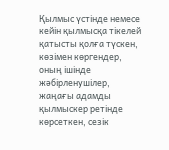Қылмыс үстінде немесе кейін қылмысқа тікелей қатысты қолға түскен, көзімен көргендер, оның ішінде жәбірленушілер, жаңағы адамды қылмыскер ретінде көрсеткен, сезік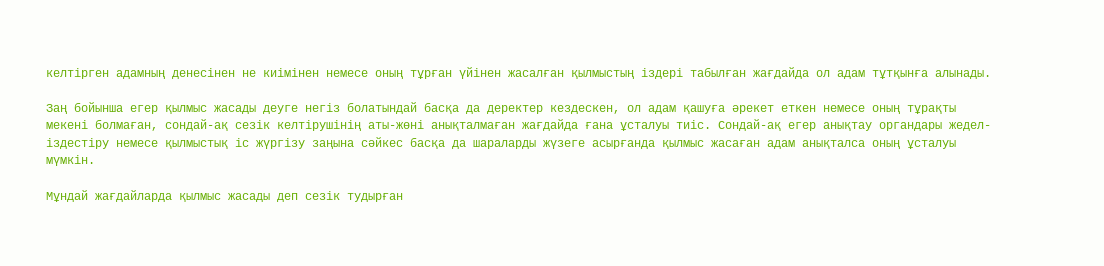келтірген адамның денесінен не киімінен немесе оның тұрған үйінен жасалған қылмыстың іздері табылған жағдайда ол адам тұтқынға алынады.

Заң бойынша егер қылмыс жасады деуге негіз болатындай басқа да деректер кездескен, ол адам қашуға әрекет еткен немесе оның тұрақты мекені болмаған, сондай-ақ сезік келтірушінің аты-жөні анықталмаған жағдайда ғана ұсталуы тиіс. Сондай-ақ егер анықтау органдары жедел-іздестіру немесе қылмыстық іс жүргізу заңына сәйкес басқа да шараларды жүзеге асырғанда қылмыс жасаған адам анықталса оның ұсталуы мүмкін.

Мұндай жағдайларда қылмыс жасады деп сезік тудырған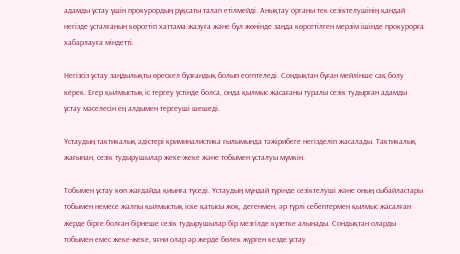адамды ұстау үшін прокурордың рұқсаты талап етілмейді. Анықтау органы тек сезіктелушінің қандай негізде ұсталғанын көрсетіп хаттама жазуға және бұл жөнінде заңда көрсетілген мерзім ішінде прокурорға хабарлауға міндетті.

Негізсіз ұстау заңдылықты өрескел бұзғандық болып есептеледі. Сондықтан бұған мейлінше сақ болу керек. Егер қылмыстық іс тергеу үстінде болса, онда қылмыс жасағаны туралы сезік тудырған адамды ұстау мәселесін ең алдымен тергеуші шешеді.

Ұстаудың тактикалық әдістері криминалистика ғылымында тәжірибеге негізделіп жасалады. Тактикалық жағынан, сезік тудырушылар жеке-жеке және тобымен ұсталуы мүмкін.

Тобымен ұстау көп жағдайда қиынға түседі. Ұстаудың мұндай түрінде сезіктелуші және оның сыбайластары тобымен немесе жалпы қылмыстық іске қатысы жоқ, дегенмен, әр түрлі себептермен қылмыс жасалған жерде бірге болған бірнеше сезік тудырушылар бір мезгілде күзетке алынады. Сондықтан оларды тобымен емес жеке-жеке, яғни олар әр жерде бөлек жүрген кезде ұстау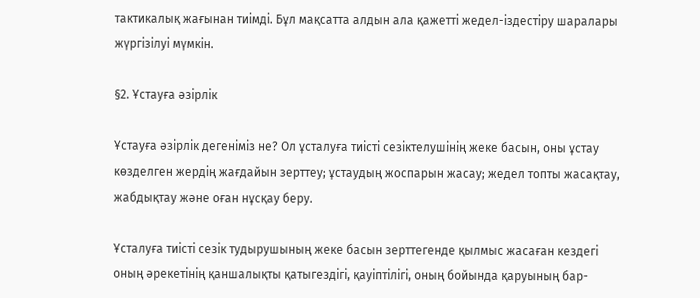тактикалық жағынан тиімді. Бұл мақсатта алдын ала қажетті жедел-іздестіру шаралары жүргізілуі мүмкін.

§2. Ұстауға әзірлік

Ұстауға әзірлік дегеніміз не? Ол ұсталуға тиісті сезіктелушінің жеке басын, оны ұстау көзделген жердің жағдайын зерттеу; ұстаудың жоспарын жасау; жедел топты жасақтау, жабдықтау және оған нұсқау беру.

Ұсталуға тиісті сезік тудырушының жеке басын зерттегенде қылмыс жасаған кездегі оның әрекетінің қаншалықты қатыгездігі, қауіптілігі, оның бойында қаруының бар-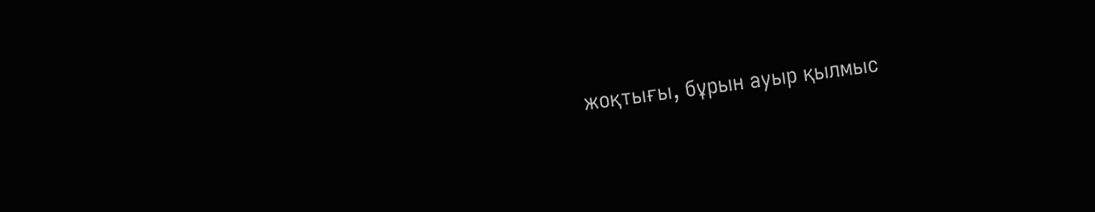жоқтығы, бұрын ауыр қылмыс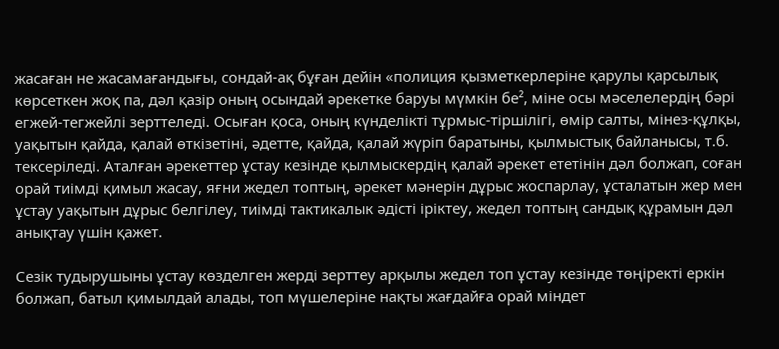жасаған не жасамағандығы, сондай-ақ бұған дейін «полиция қызметкерлеріне қарулы қарсылық көрсеткен жоқ па, дәл қазір оның осындай әрекетке баруы мүмкін бе², міне осы мәселелердің бәрі егжей-тегжейлі зерттеледі. Осыған қоса, оның күнделікті тұрмыс-тіршілігі, өмір салты, мінез-құлқы, уақытын қайда, қалай өткізетіні, әдетте, қайда, қалай жүріп баратыны, қылмыстық байланысы, т.б. тексеріледі. Аталған әрекеттер ұстау кезінде қылмыскердің қалай әрекет ететінін дәл болжап, соған орай тиімді қимыл жасау, яғни жедел топтың, әрекет мәнерін дұрыс жоспарлау, ұсталатын жер мен ұстау уақытын дұрыс белгілеу, тиімді тактикалык әдісті іріктеу, жедел топтың сандық құрамын дәл анықтау үшін қажет.

Сезік тудырушыны ұстау көзделген жерді зерттеу арқылы жедел топ ұстау кезінде төңіректі еркін болжап, батыл қимылдай алады, топ мүшелеріне нақты жағдайға орай міндет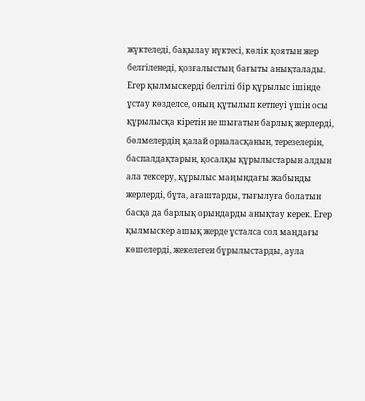жүктеледі, бақылау нүктесі, көлік қоятын жер белгіленеді, қозғалыстың бағыты анықталады. Егер қылмыскерді белгілі бір құрылыс ішінде ұстау көзделсе, оның құтылып кетпеуі үшін осы құрылысқа кіретін не шығатын барлық жерлерді, бөлмелердің қалай орналасқанын, терезелерін, баспалдақтарын, қосалқы құрылыстарын алдын ала тексеру, құрылыс маңындағы жабынды жерлерді, бұта, ағаштарды, тығылуға болатын басқа да барлық орындарды анықтау керек. Егер қылмыскер ашық жерде ұсталса сол маңдағы көшелерді, жекелеген бұрылыстарды, аула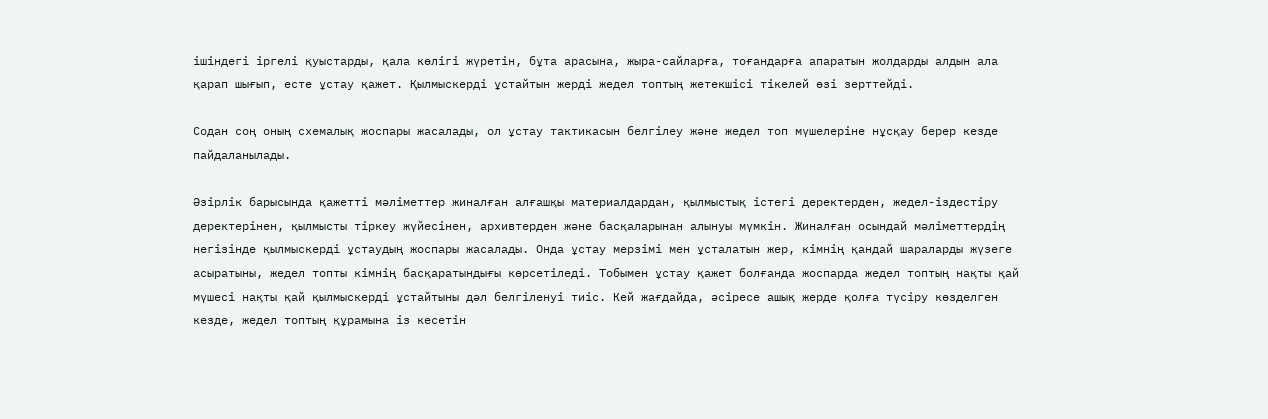ішіндегі іргелі қуыстарды, қала көлігі жүретін, бұта арасына, жыра-сайларға, тоғандарға апаратын жолдарды алдын ала қарап шығып, есте ұстау қажет. Қылмыскерді ұстайтын жерді жедел топтың жетекшісі тікелей өзі зерттейді.

Содан соң оның схемалық жоспары жасалады, ол ұстау тактикасын белгілеу және жедел топ мүшелеріне нұсқау берер кезде пайдаланылады.

Әзірлік барысында қажетті мәліметтер жиналған алғашқы материалдардан, қылмыстық істегі деректерден, жедел-іздестіру деректерінен, қылмысты тіркеу жүйесінен, архивтерден және басқаларынан алынуы мүмкін. Жиналған осындай мәліметтердің негізінде қылмыскерді ұстаудың жоспары жасалады. Онда ұстау мерзімі мен ұсталатын жер, кімнің қандай шараларды жүзеге асыратыны, жедел топты кімнің басқаратындығы көрсетіледі. Тобымен ұстау қажет болғанда жоспарда жедел топтың нақты қай мүшесі нақты қай қылмыскерді ұстайтыны дәл белгіленуі тиіс. Кей жағдайда, әсіресе ашық жерде қолға түсіру көзделген кезде, жедел топтың құрамына із кесетін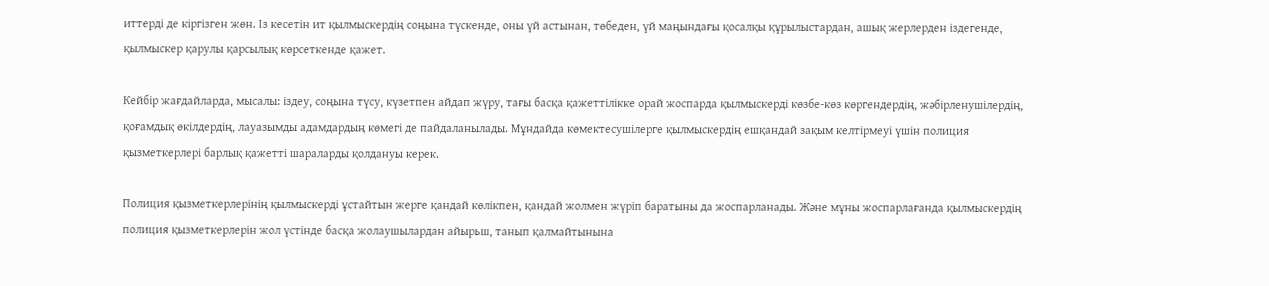иттерді де кіргізген жөн. Із кесетін ит қылмыскердің соңына түскенде, оны үй астынан, төбеден, үй маңындағы қосалқы құрылыстардан, ашық жерлерден іздегенде, қылмыскер қарулы қарсылық көрсеткенде қажет.

Кейбір жағдайларда, мысалы: іздеу, соңына түсу, күзетпен айдап жүру, тағы басқа қажеттілікке орай жоспарда қылмыскерді көзбе-көз көргендердің, жәбірленушілердің, қоғамдық өкілдердің, лауазымды адамдардың көмегі де пайдаланылады. Мұндайда көмектесушілерге қылмыскердің ешқандай зақым келтірмеуі үшін полиция қызметкерлері барлық қажетті шараларды қолдануы керек.

Полиция қызметкерлерінің қылмыскерді ұстайтын жерге қандай көлікпен, қандай жолмен жүріп баратыны да жоспарланады. Және мұны жоспарлағанда қылмыскердің полиция қызметкерлерін жол үстінде басқа жолаушылардан айырьш, танып қалмайтынына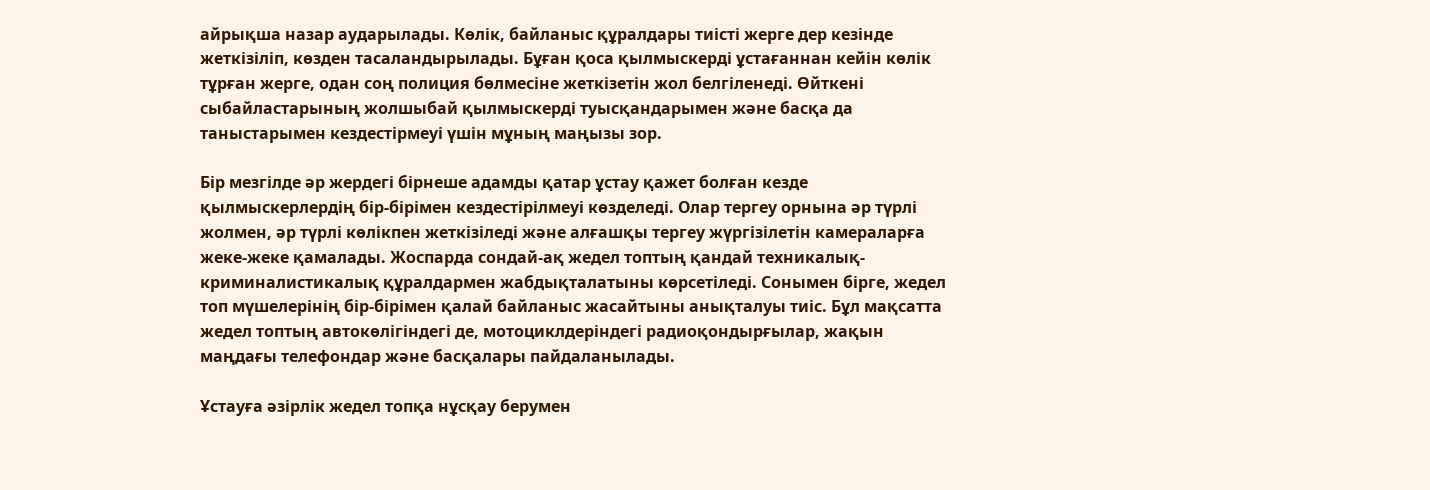айрықша назар аударылады. Көлік, байланыс құралдары тиісті жерге дер кезінде жеткізіліп, көзден тасаландырылады. Бұған қоса қылмыскерді ұстағаннан кейін көлік тұрған жерге, одан соң полиция бөлмесіне жеткізетін жол белгіленеді. Өйткені сыбайластарының жолшыбай қылмыскерді туысқандарымен және басқа да таныстарымен кездестірмеуі үшін мұның маңызы зор.

Бір мезгілде әр жердегі бірнеше адамды қатар ұстау қажет болған кезде қылмыскерлердің бір-бірімен кездестірілмеуі көзделеді. Олар тергеу орнына әр түрлі жолмен, әр түрлі көлікпен жеткізіледі және алғашқы тергеу жүргізілетін камераларға жеке-жеке қамалады. Жоспарда сондай-ақ жедел топтың қандай техникалық-криминалистикалық құралдармен жабдықталатыны көрсетіледі. Сонымен бірге, жедел топ мүшелерінің бір-бірімен қалай байланыс жасайтыны анықталуы тиіс. Бұл мақсатта жедел топтың автокөлігіндегі де, мотоциклдеріндегі радиоқондырғылар, жақын маңдағы телефондар және басқалары пайдаланылады.

Ұстауға әзірлік жедел топқа нұсқау берумен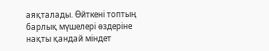аяқталады. Өйткені топтың барлық мүшелері өздеріне нақты қандай міндет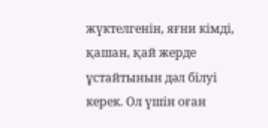жүктелгенін, яғни кімді, қашан, қай жерде ұстайтынын дәл білуі керек. Ол үшін оған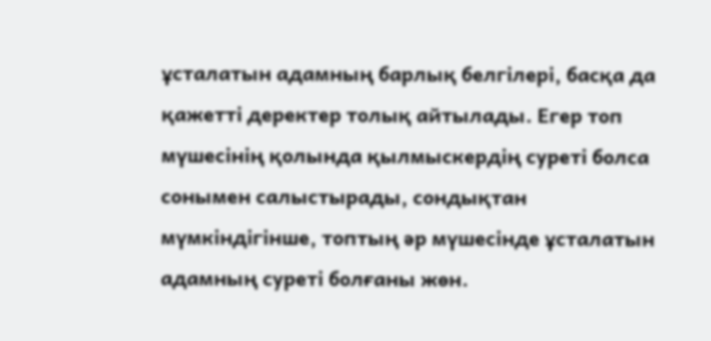ұсталатын адамның барлық белгілері, басқа да қажетті деректер толық айтылады. Егер топ мүшесінің қолында қылмыскердің суреті болса сонымен салыстырады, сондықтан мүмкіндігінше, топтың әр мүшесінде ұсталатын адамның суреті болғаны жөн.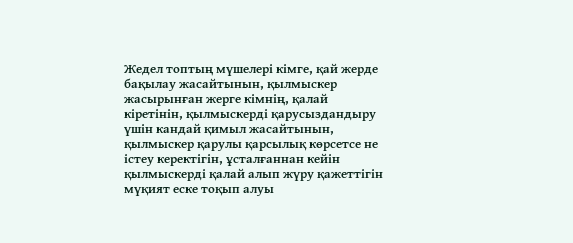Жедел топтың мүшелері кімге, қай жерде бақылау жасайтынын, қылмыскер жасырынған жерге кімнің, қалай кіретінін, қылмыскерді қарусыздандыру үшін кандай қимыл жасайтынын, қылмыскер қарулы қарсылық көрсетсе не істеу керектігін, ұсталғаннан кейін қылмыскерді қалай алып жүру қажеттігін мүқият еске тоқып алуы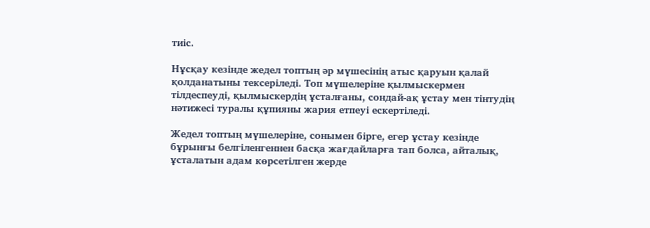тиіс.

Нұсқау кезінде жедел топтың әр мүшесінің атыс қаруын қалай қолданатыны тексеріледі. Топ мүшелеріне қылмыскермен тілдеспеуді, қылмыскердің ұсталғаны, сондай-ақ ұстау мен тінтудің нәтижесі туралы құпияны жария етпеуі ескертіледі.

Жедел топтың мүшелеріне, сонымен бірге, егер ұстау кезінде бұрынғы белгіленгеннен басқа жағдайларға тап болса, айталық, ұсталатын адам көрсетілген жерде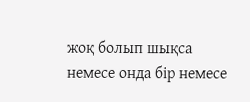жоқ болып шықса немесе онда бір немесе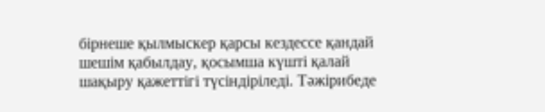бірнеше қылмыскер қарсы кездессе қандай шешім қабылдау, қосымша күшті қалай шақыру қажеттігі түсіндіріледі. Тәжірибеде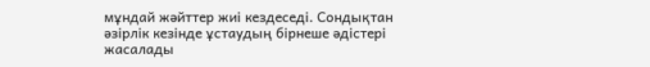мұндай жәйттер жиі кездеседі. Сондықтан әзірлік кезінде ұстаудың бірнеше әдістері жасалады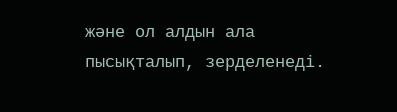және ол алдын ала пысықталып, зерделенеді.